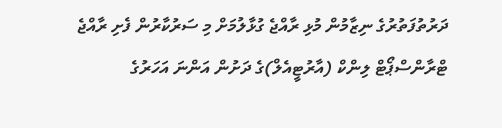ދަރުތުފަތުރުގެ ނިޒާމުން މުޅި ރާއްޖެ ގުޅާލުމަށް މި ސަރުކާރުން ފެށި ރާއްޖެ ޓްރާންސްޕޯޓް ލިންކް (އާރުޓީއެލް)ގެ ދަށުން އަންނަ އަހަރުގެ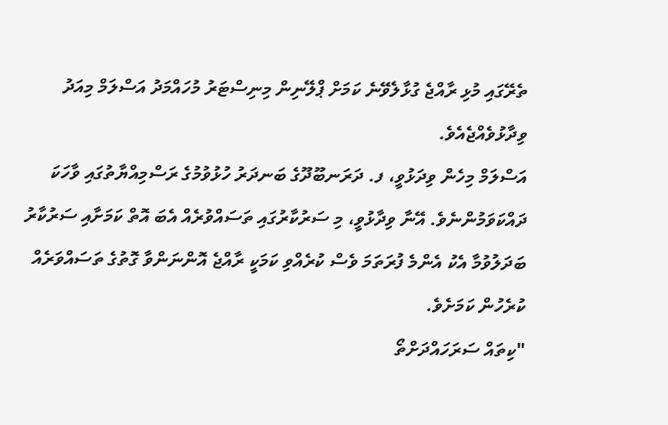ތެރޭގައި މުޅި ރާއްޖެ ގުޅާލެވޭނެ ކަމަށް ޕްލޭނިން މިނިސްޓަރު މުހައްމަދު އަސްލަމް މިއަދު ވިދާޅުވެއްޖެއެވެ.
އަސްލަމް މިހެން ވިދަޅުވީ، ފ. ދަރަނބޫދޫގެ ބަނދަރު ހުޅުވުމުގެ ރަސްމިއްޔާތުގައި ވާހަކަ ދައްކަވަމުންނެވެ. އޭނާ ވިދާޅުވީ، މި ސަރުކާރުގައި ތަސައްވުރެއް އެބަ އޮތް ކަމަށާއި ސަރުކާރު ބަދަލުވުމާ އެކު އެންމެ ފުރަތަމަ ވެސް ކުރެއްވި ކަމަކީ ރާއްޖެ އޮންނަންވާ ގޮތުގެ ތަސައްވަރެއް ކުރެހުން ކަމަށެވެ.
"ކިތައް ސަރަހައްދަށްތޯ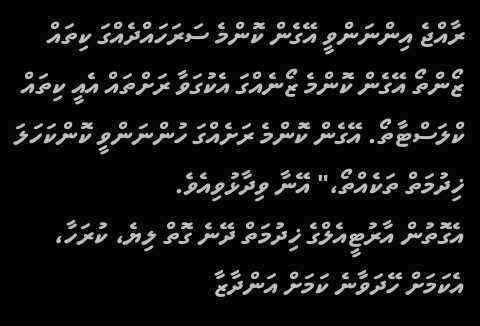ރާއްޖެ އިންނަންވީ އޭގެން ކޮންމެ ސަރަހައްދެއްގަ ކިތައް ޒޯންތޯ އޭގެން ކޮންމެ ޒޯނެއްގަ އެކުގަވާ ރަށްތައް އެއީ ކިތައް ކްލަސްޓާތޯ. އޭގެން ކޮންމެ ރަށެއްގަ ހުންނަންވީ ކޮންކަހަލަ ޚިދުމަތް ތަކެއްތޯ،" އޭނާ ވިދާޅުވިއެވެ.
އެގޮތުން އާރުޓީއެލްގެ ޚިދުމަތް ދޭނެ ގޮތް ލިޔެ، ކުރަހާ، އެކަމަށް ހޭދަވާނެ ކަމަށް އަންދާޒާ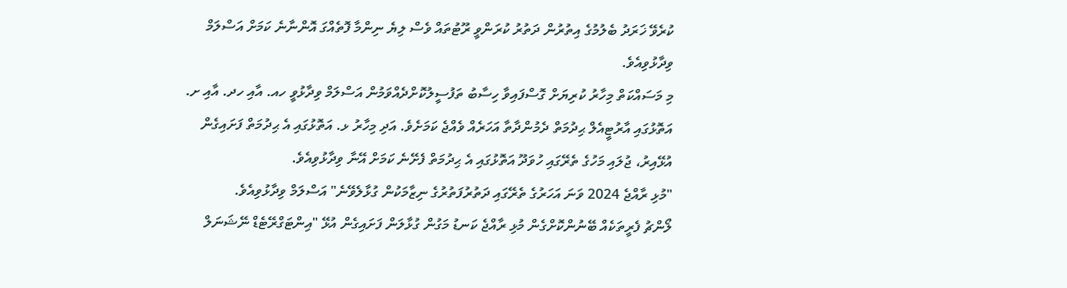ކުރެވޭ ޚަރަދު ބެލުމުގެ އިތުރުން ދަތުރު ކުރަންވީ ރޫޓުތައް ވެސް ލިޔެ ނިންމާ ފޮތެއްގަ އޮންނާނެ ކަމަށް އަސްލަމް ވިދާޅުވިއެވެ.
މި މަސައްކަތް މިހާރު ކުރިޔަށް ގޮސްފައިވާ ހިސާބު ތަފުސީލުކޮށްދެއްވަމުން އަސްލަމް ވިދާޅުވީ ހއ. އާއި ހދ. އާއި ށ. އަތޮޅުގައި އާރުޓީއެލް ޙިދުމަތް ދެމުންދާތާ އަހަރެއް ވެއްޖެ ކަމަށެވެ. އަދި މިހާރު ޅ. އަތޮޅުގައި އެ ޙިދުމަތް ފަށައިގެން އުޅޭއިރު، ޖުލައި މަހުގެ ތެރޭގައި ހުވަދޫ އަތޮޅުގައި އެ ޙިދުމަތް ފެށޭނެ ކަމަށް އޭނާ ވިދާޅުވިއެވެ.
"މުޅި ރާއްޖެ 2024 ވަނަ އަހަރުގެ ތެރޭގައި ދަތުރުފަތުރުގެ ނިޒާމަކުން ގުޅާލެވޭނެ" އަސްލަމް ވިދާޅުވިއެވެ.
ލޯންޗު ފެރީތަކެއް ބޭނުންކޮށްގެން މުޅި ރާއްޖެ ކަނޑު މަގުން ގުޅާލަން ފަށައިގެން އުޅޭ "އިންޓަގްރޭޓެޑް ނޭޝަނަލް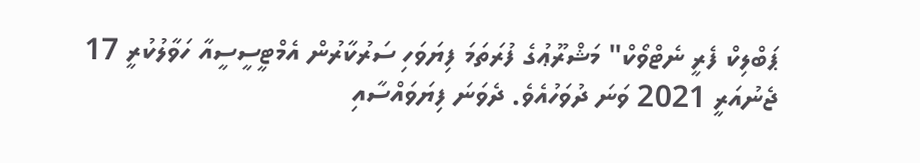ޕަބްލިކް ފެރީ ނެޓްވޯކް" މަޝްރޫޢުގެ ފުރަތަމަ ފިޔަވަހި ސަރުކާރުން އެމްޓީސީސީއާ ހަވާލުކުރީ 17 ޖެނުއަރީ 2021 ވަނަ ދުވަހުއެވެ. ދެވަނަ ފިޔަވައްސާއި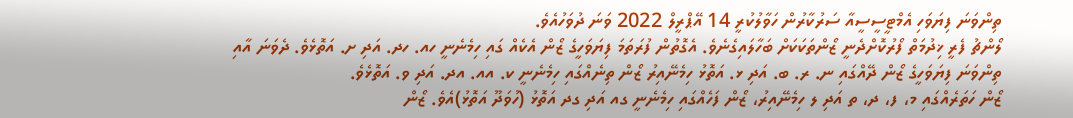ތިންވަނަ ފިޔަވަހި އެމްޓީސީސީއާ ސަރުކާރުން ހަވާލުކުރީ 14 އޭޕްރީލް 2022 ވަނަ ދުވަހުއެވެ.
ލޯންޗު ފެރީ ޚިދުމަތް ފޯރުކޮށްދެނީ ޒޯންތަކަކަށް ބަހާލައިގެނެވެ. އެގޮތުން ފުރަތަމަ ފިޔަވަހީގެ ޒޯން އެކެއް ގައި ހިމެނެނީ ހއ. ހދ. އަދި ށ. އަތޮޅެވެ. ދެވަނަ އާއި ތިންވަނަ ފިޔަވަހީގެ ޒޯން ދޭއްގައި ނ. ރ. ބ. އަދި ޅ. އަތޮޅު ހިމެނޭއިރު ޒޯން ތިނެއްގައި ހިމެނެނީ ކ. އއ. އދ. އަދި ވ. އަތޮޅެވެ.
ޒޯން ހަތަރެއްގައި މ، ފ، ދ، ތ އަދި ލ ހިމެނޭއިރު، ޒޯން ފަހެއްގައި ހިމެނެނީ ގއ އަދި ގދ އަތޮޅު (ހުވަދޫ އަތޮޅު)އެވެ. ޒޯން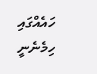ހައެއްގައި ހިމެނެނީ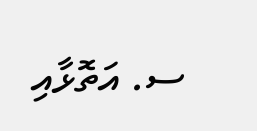ސ. އަތޮޅާއި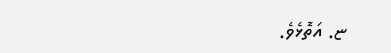ޏ. އަތޮޅެވެ.